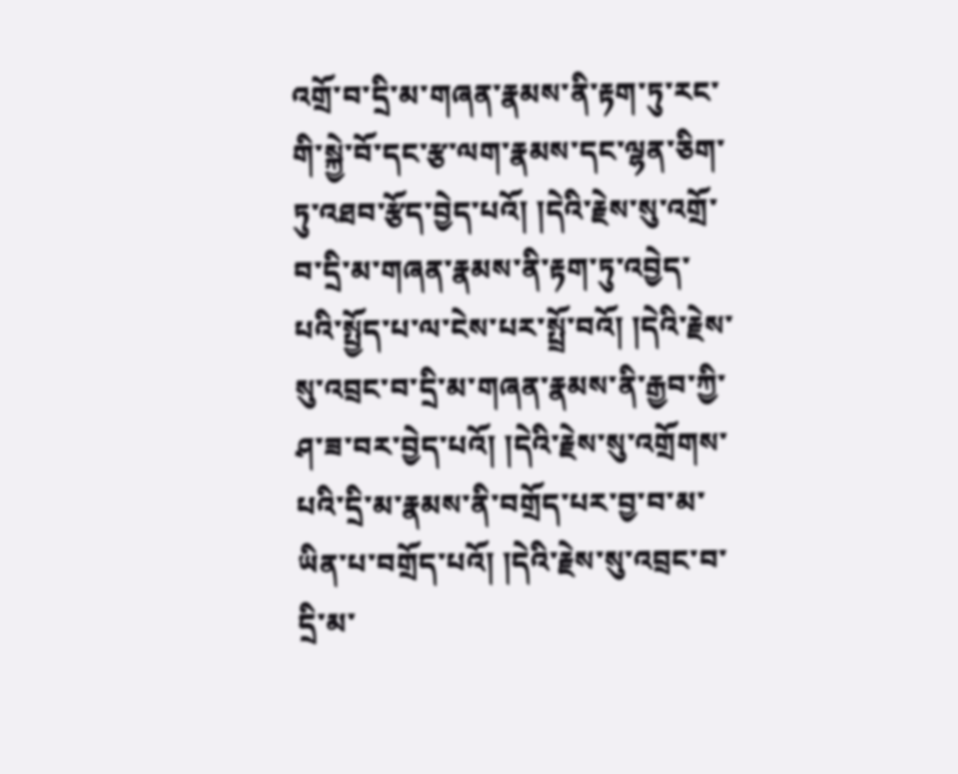འགྲོ་བ་དྲི་མ་གཞན་རྣམས་ནི་རྟག་ཏུ་རང་གི་སྐྱེ་བོ་དང་རྩ་ལག་རྣམས་དང་ལྷན་ཅིག་ཏུ་འཐབ་རྩོད་བྱེད་པའོ། །དེའི་རྗེས་སུ་འགྲོ་བ་དྲི་མ་གཞན་རྣམས་ནི་རྟག་ཏུ་འབྱེད་པའི་སྤྱོད་པ་ལ་ངེས་པར་སྤྲོ་བའོ། །དེའི་རྗེས་སུ་འབྲང་བ་དྲི་མ་གཞན་རྣམས་ནི་རྒྱབ་ཀྱི་ཤ་ཟ་བར་བྱེད་པའོ། །དེའི་རྗེས་སུ་འགྲོགས་པའི་དྲི་མ་རྣམས་ནི་བགྲོད་པར་བྱ་བ་མ་ཡིན་པ་བགྲོད་པའོ། །དེའི་རྗེས་སུ་འབྲང་བ་དྲི་མ་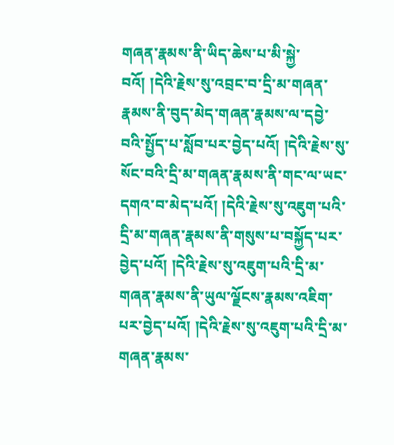གཞན་རྣམས་ནི་ཡིད་ཆེས་པ་མི་སྐྱེ་བའོ། །དེའི་རྗེས་སུ་འབྲང་བ་དྲི་མ་གཞན་རྣམས་ནི་བུད་མེད་གཞན་རྣམས་ལ་དབྱེ་བའི་སྤྱོད་པ་སློབ་པར་བྱེད་པའོ། །དེའི་རྗེས་སུ་སོང་བའི་དྲི་མ་གཞན་རྣམས་ནི་གང་ལ་ཡང་དགའ་བ་མེད་པའོ། །དེའི་རྗེས་སུ་འཇུག་པའི་དྲི་མ་གཞན་རྣམས་ནི་གསུས་པ་བསྐྱོད་པར་བྱེད་པའོ། །དེའི་རྗེས་སུ་འཇུག་པའི་དྲི་མ་གཞན་རྣམས་ནི་ཡུལ་ལྗོངས་རྣམས་འཇིག་པར་བྱེད་པའོ། །དེའི་རྗེས་སུ་འཇུག་པའི་དྲི་མ་གཞན་རྣམས་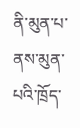ནི་མུན་པ་ནས་མུན་པའི་ཁྲོད་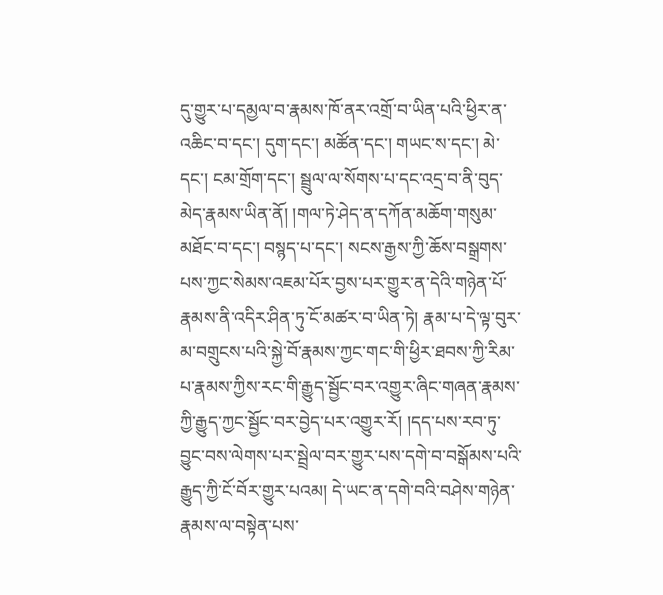དུ་གྱུར་པ་དམྱལ་བ་རྣམས་ཁོ་ནར་འགྲོ་བ་ཡིན་པའི་ཕྱིར་ན་འཆིང་བ་དང་། དུག་དང་། མཚོན་དང་། གཡང་ས་དང་། མེ་དང་། ངམ་གྲོག་དང་། སྦྲུལ་ལ་སོགས་པ་དང་འདྲ་བ་ནི་བུད་མེད་རྣམས་ཡིན་ནོ། །གལ་ཏེ་ཤེད་ན་དཀོན་མཆོག་གསུམ་མཐོང་བ་དང་། བསྙད་པ་དང་། སངས་རྒྱས་ཀྱི་ཆོས་བསྒྲགས་པས་ཀྱང་སེམས་འཇམ་པོར་བྱས་པར་གྱུར་ན་དེའི་གཉེན་པོ་རྣམས་ནི་འདིར་ཤིན་ཏུ་ངོ་མཚར་བ་ཡིན་ཏེ། རྣམ་པ་དེ་ལྟ་བུར་མ་བགྲུངས་པའི་སྐྱེ་བོ་རྣམས་ཀྱང་གང་གི་ཕྱིར་ཐབས་ཀྱི་རིམ་པ་རྣམས་ཀྱིས་རང་གི་རྒྱུད་སྦྱོང་བར་འགྱུར་ཞིང་གཞན་རྣམས་ཀྱི་རྒྱུད་ཀྱང་སྦྱོང་བར་བྱེད་པར་འགྱུར་རོ། །དད་པས་རབ་ཏུ་བྱུང་བས་ལེགས་པར་སྦྲེལ་བར་གྱུར་པས་དགེ་བ་བསྒོམས་པའི་རྒྱུད་ཀྱི་ངོ་བོར་གྱུར་པའམ། དེ་ཡང་ན་དགེ་བའི་བཤེས་གཉེན་རྣམས་ལ་བསྟེན་པས་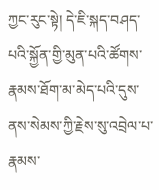ཀྱང་རུང་སྟེ། དེ་ཇི་སྐད་བཤད་པའི་སྐྱོན་གྱི་མུན་པའི་ཚོགས་རྣམས་ཐོག་མ་མེད་པའི་དུས་ནས་སེམས་ཀྱི་རྗེས་སུ་འབྲེལ་པ་རྣམས་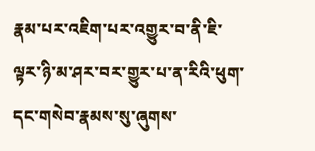རྣམ་པར་འཇིག་པར་འགྱུར་བ་ནི་ཇི་ལྟར་ཉི་མ་ཤར་བར་གྱུར་པ་ན་རིའི་ཕུག་དང་གསེབ་རྣམས་སུ་ཞུགས་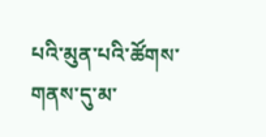པའི་མུན་པའི་ཚོགས་གནས་དུ་མ་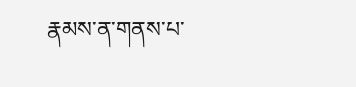རྣམས་ན་གནས་པ་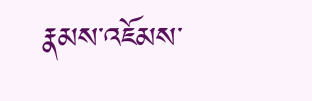རྣམས་འཇོམས་